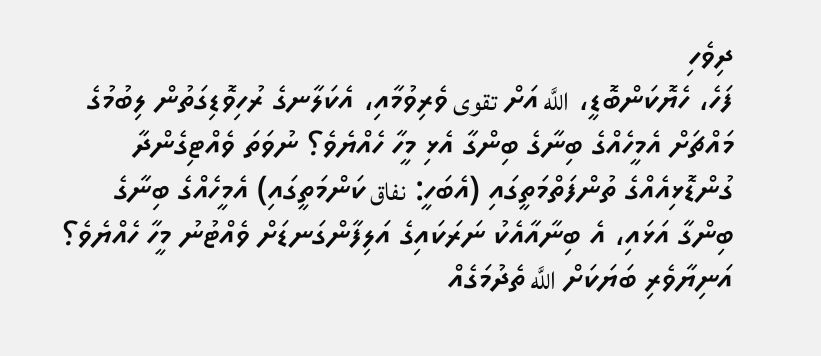ދިވެހި
ފަހެ، ހެޔޮކަންބޮޑީ، اللَّه އަށް تقوى ވެރިވުމާއި، އެކަލާނގެ ރުހިވޮޑިގަތުން ލިބުމުގެ މައްޗަށް އެމީހެއްގެ ބިނާގެ ބިންގާ އެޅި މީހާ ހެއްޔެވެ؟ ނުވަތަ ވެއްޓިގެންދާ ގުންޑޮޅިއެއްގެ ތުންފަތްމަތީގައި (އެބަހީ: نفاق ކަންމަތީގައި) އެމީހެއްގެ ބިނާގެ ބިންގާ އަޅައި، އެ ބިނާއާއެކު ނަރަކައިގެ އަލިފާންގަނޑަށް ވެއްޓުނު މީހާ ހެއްޔެވެ؟ އަނިޔާވެރި ބަޔަކަށް اللَّه ތެދުމަގެއް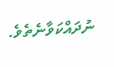ނުދައްކަވާނެތެވެ.